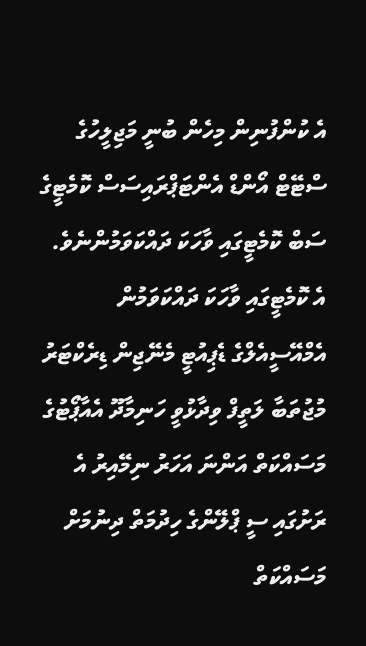އެ ކުންފުނިން މިހެން ބުނީ މަޖިލީހުގެ ސްޓޭޓް އޯންޑް އެންޓަޕްރައިސަސް ކޮމެޓީގެ ސަބް ކޮމެޓީގައި ވާހަކަ ދައްކަވަމުންނެވެ.
އެ ކޮމެޓީގައި ވާހަކަ ދައްކަވަމުން އެމްއޭސީއެލްގެ ޑެޕިއުޓީ މެނޭޖިން ޑިރެކްޓަރު މުޖުތަބާ ލަތީފް ވިދާޅުވީ ހަނިމާދޫ އެއާޕޯޓުގެ މަސައްކަތް އަންނަ އަހަރު ނިމޭއިރު އެ ރަށުގައި ސީ ޕްލޭންގެ ހިދުމަތް ދިނުމަށް މަސައްކަތް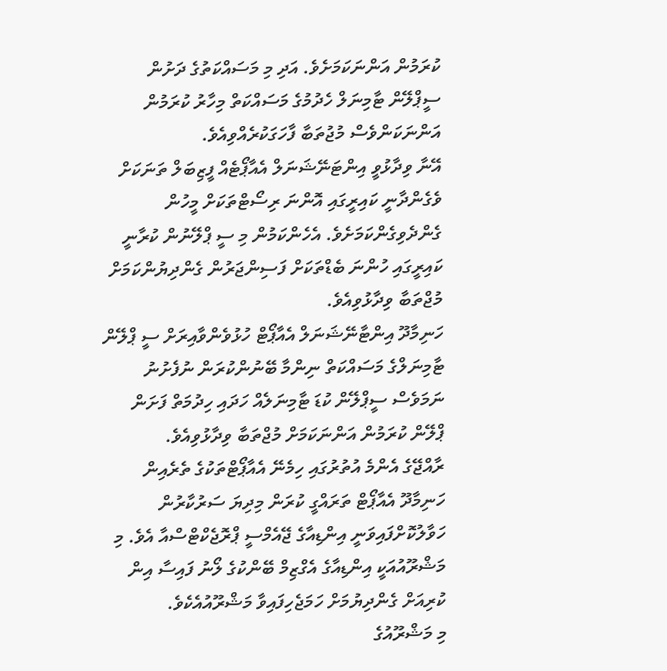ކުރަމުން އަންނަކަމަށެވެ. އަދި މި މަސައްކަތުގެ ދަށުން ސީޕްލޭން ޓާމިނަލް ހެދުމުގެ މަސައްކަތް މިހާރު ކުރަމުން އަންނަކަންވެސް މުޖުތަބާ ފާހަގަކުރެއްވިއެވެ.
އޭނާ ވިދާޅުވީ އިންޓަނޭޝަނަލް އެއާޕޯޓެއް ފީޒިބަލް ތަނަކަށް ވެގެންދާނީ ކައިރީގައި އޮންނަ ރިސޯޓްތަކަށް މީހުން ގެންދެވިގެންކަމަށެވެ. އެހެންކަމުން މި ސީ ޕްލޭނުން ކުރާނީ ކައިރީގައި ހުންނަ ބެޑްތަކަށް ފަސިންޖަރުން ގެންދިޔުންކަމަށް މުޖްތަބާ ވިދާޅުވިއެވެ.
ހަނިމާދޫ އިންޓާނޭޝަނަލް އެއާޕޯޓް ހުޅުވެންވާއިރަށް ސީ ޕްލޭން ޓާމިނަލްގެ މަސައްކަތް ނިންމާ ބޭނުންކުރަން ނުފެށުނު ނަމަވެސް ސީޕްލޭން ކުޑަ ޓާމިނަލެއް ހަދައި ހިދުމަތް ފަށަން ޕްލޭން ކުރަމުން އަންނަކަމަށް މުޖްތަބާ ވިދާޅުވިއެވެ.
ރާއްޖޭގެ އެންމެ އުތުރުގައި ހިމެނޭ އެއާޕޯޓްތަކުގެ ތެރެއިން ހަނިމާދޫ އެއާޕޯޓް ތަރައްގީ ކުރަން މިދިޔަ ސަރުކާރުން ހަވާލުކޮށްފައިވަނީ އިންޑިއާގެ ޖޭއެމްސީ ޕްރޮޖެކްޓްސްއާ އެވެ. މި މަޝްރޫއުއަކީ އިންޑިއާގެ އެގްޒިމް ބޭންކުގެ ލޯނު ފައިސާ އިން ކުރިއަށް ގެންދިޔުމަށް ހަމަޖެހިފައިވާ މަޝްރޫއުއެކެވެ.
މި މަޝްރޫއުގެ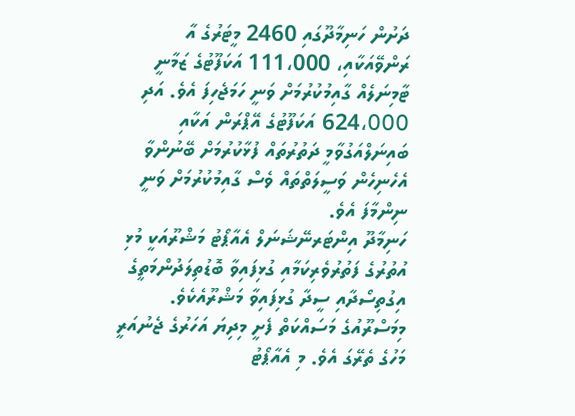ދަށުން ހަނިމާދޫގައި 2460 މީޓަރުގެ އާ ރަންވޭއަކާއި، 111،000 އަކަފޫޓުގެ ޒަމާނީ ޓާމިނަލެއް ގާއިމުކުރުމަށް ވަނީ ހަމަޖެހިފަ އެވެ. އަދި 624،000 އަކަފޫޓުގެ އޭޕްރަން އަކާއި ބައިނަލްއަގުވާމީ ދަތުރުތައް ފުޅާކުރުމަށް ބޭނުންވާ އެހެނިހެން ވަސީލަތްތައް ވެސް ގާއިމުކުރުމަށް ވަނީ ނިންމާފަ އެވެ.
ހަނިމާދޫ އިންޓަރނޭޝަނަލް އެއާޕޯޓު މަޝްރޫއަކީ މުޅި އުތުރުގެ ފަތުރުވެރިކަމާއި ގުޅިފައިވާ ބޮޑުތިލަދުންމަތީގެ އިގުތިސޯދާއި ސީދާ ގުޅިފައިވާ މަޝްރޫއެކެވެ. މިމަސްރޫއުގެ މަސައްކަތް ފެށީ މިދިޔަ އަހަރުގެ ޖެނުއަރީ މަހުގެ ތެރޭގަ އެވެ. މި އެއާޕޯޓު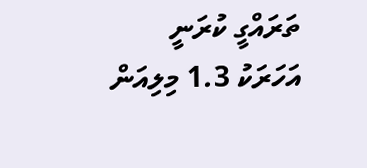ތަރައްގީ ކުރަނީ އަހަރަކު 1.3 މިލިއަން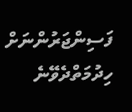ފަސިންޖަރުންނަށް ހިދުމަތްދެވޭނެ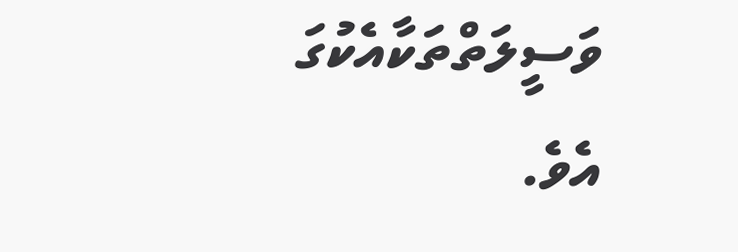ވަސީލަތްތަކާއެކުގަ އެވެ.